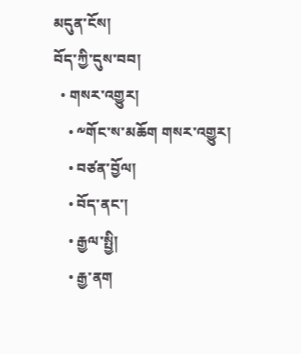མདུན་ངོས།
བོད་ཀྱི་དུས་བབ།
  • གསར་འགྱུར།
    • ༸གོང་ས་མཆོག གསར་འགྱུར།
    • བཙན་བྱོལ།
    • བོད་ནང་།
    • རྒྱལ་སྤྱི།
    • རྒྱ་ནག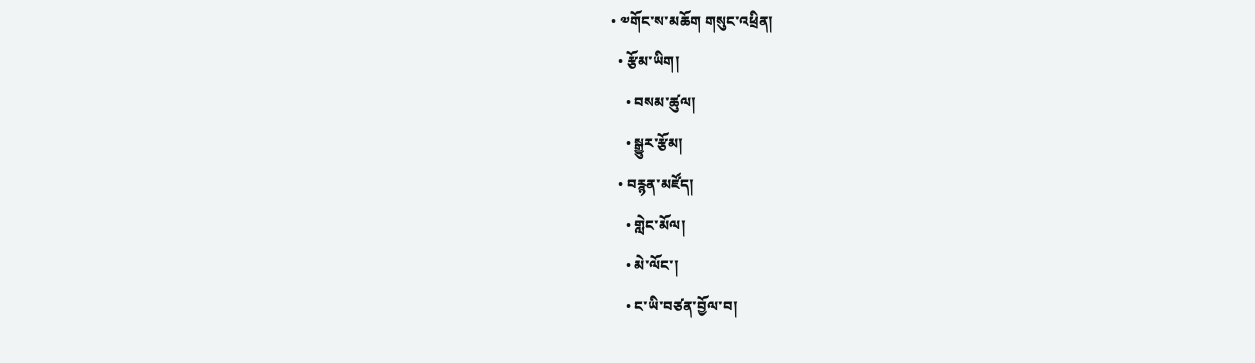• ༧གོང་ས་མཆོག གསུང་འཕྲིན།
  • རྩོམ་ཡིག།
    • བསམ་ཚུལ།
    • སྒྱུར་རྩོམ།
  • བརྙན་མཛོད།
    • གླེང་མོལ།
    • མེ་ལོང་།
    • ང་ཡི་བཙན་བྱོལ་བ།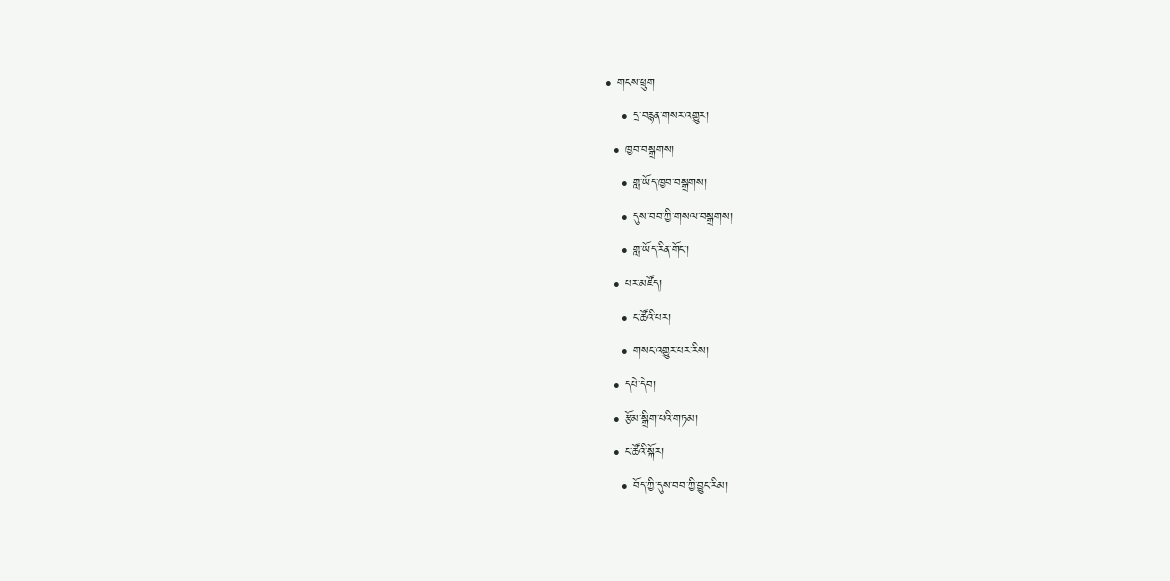• གངས་ཕྲུག
    • དྲ་བརྙན་གསར་འགྱུར།
  • ཁྱབ་བསྒྲགས།
    • གླ་ཡོད་ཁྱབ་བསྒྲགས།
    • དུས་བབ་ཀྱི་གསལ་བསྒྲགས།
    • གླ་ཡོད་རིན་གོང་།
  • པར་མཛོད།
    • ང་ཚོའི་པར།
    • གསང་འགྱུར་པར་རིས།
  • དཔེ་དེབ།
  • རྩོམ་སྒྲིག་པའི་གཏམ།
  • ང་ཚོའི་སྐོར།
    • བོད་ཀྱི་དུས་བབ་ཀྱི་བྱུང་རིམ།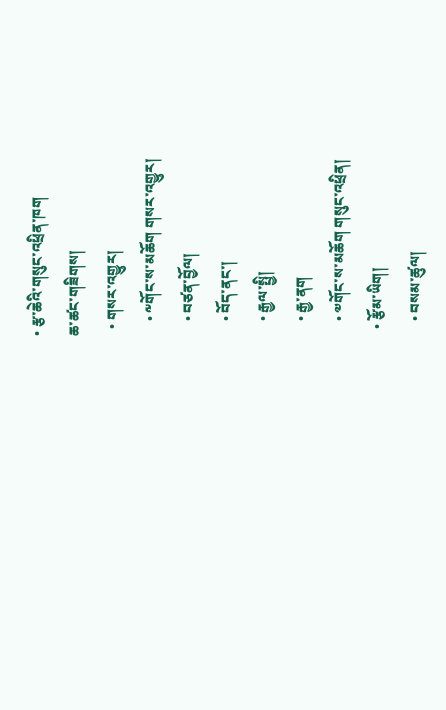• རྩ་ཆེའི་གསུང་འཕྲིན་ཁག
ཆ་ཚང་གཟིགས།
  • གསར་འགྱུར།
    • ༸གོང་ས་མཆོག གསར་འགྱུར།
    • བཙན་བྱོལ།
    • བོད་ནང་།
    • རྒྱལ་སྤྱི།
    • རྒྱ་ནག
    • ༧གོང་ས་མཆོག གསུང་འཕྲིན།
  • རྩོམ་ཡིག།
    • བསམ་ཚུལ།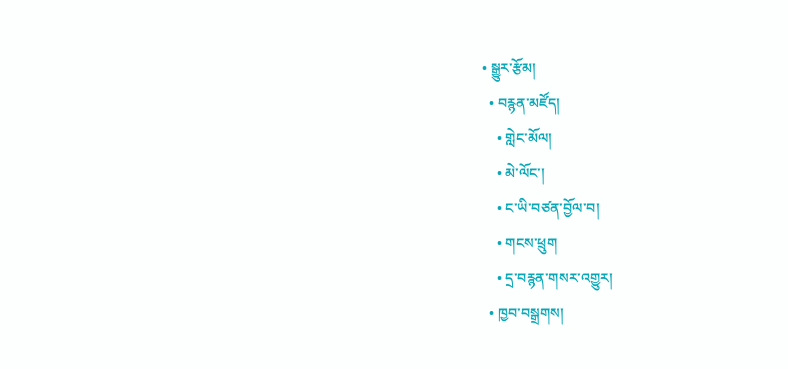• སྒྱུར་རྩོམ།
  • བརྙན་མཛོད།
    • གླེང་མོལ།
    • མེ་ལོང་།
    • ང་ཡི་བཙན་བྱོལ་བ།
    • གངས་ཕྲུག
    • དྲ་བརྙན་གསར་འགྱུར།
  • ཁྱབ་བསྒྲགས།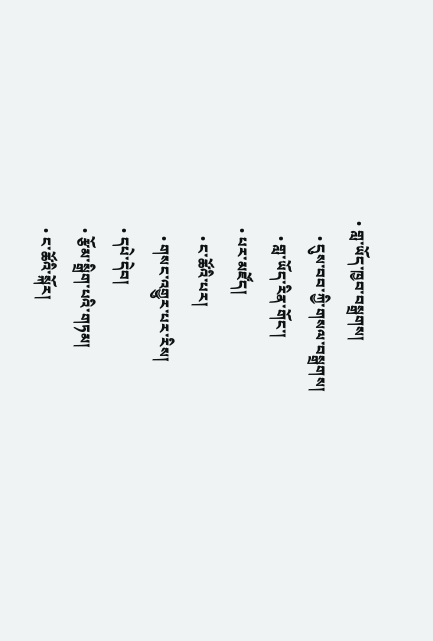• གླ་ཡོད་ཁྱབ་བསྒྲགས།
    • དུས་བབ་ཀྱི་གསལ་བསྒྲགས།
    • གླ་ཡོད་རིན་གོང་།
  • པར་མཛོད།
    • ང་ཚོའི་པར།
    • གསང་འགྱུར་པར་རིས།
  • དཔེ་དེབ།
  • རྩོམ་སྒྲིག་པའི་གཏམ།
  • ང་ཚོའི་སྐོར།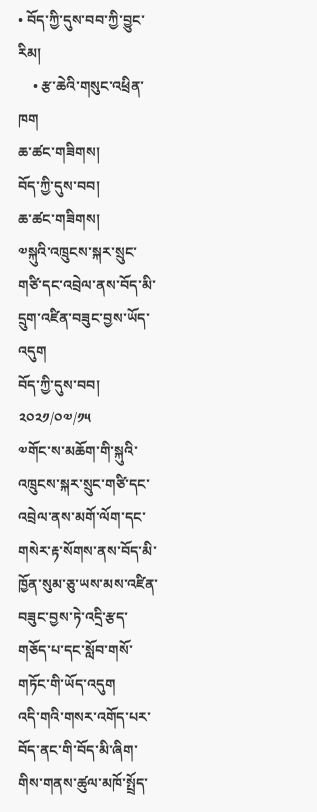• བོད་ཀྱི་དུས་བབ་ཀྱི་བྱུང་རིམ།
    • རྩ་ཆེའི་གསུང་འཕྲིན་ཁག
ཆ་ཚང་གཟིགས།
བོད་ཀྱི་དུས་བབ།
ཆ་ཚང་གཟིགས།
༧སྐུའི་འཁྲུངས་སྐར་སྲུང་གཙི་དང་འབྲེལ་ནས་བོད་མི་དྲུག་འཛིན་བཟུང་བྱས་ཡོད་འདུག
བོད་ཀྱི་དུས་བབ།
༢༠༢༡/༠༧/༡༥
༧གོང་ས་མཆོག་གི་སྐུའི་འཁྲུངས་སྐར་སྲུང་གཙི་དང་འབྲེལ་ནས་མགོ་ལོག་དང་གསེར་རྟ་སོགས་ནས་བོད་མི་ཁྱོན་སུམ་ཅུ་ཡས་མས་འཛིན་བཟུང་བྱས་ཏེ་འདྲི་རྩད་གཅོད་པ་དང་སློབ་གསོ་གཏོང་གི་ཡོད་འདུག
འདི་གའི་གསར་འགོད་པར་བོད་ནང་གི་བོད་མི་ཞིག་གིས་གནས་ཚུལ་མཁོ་སྤྲོད་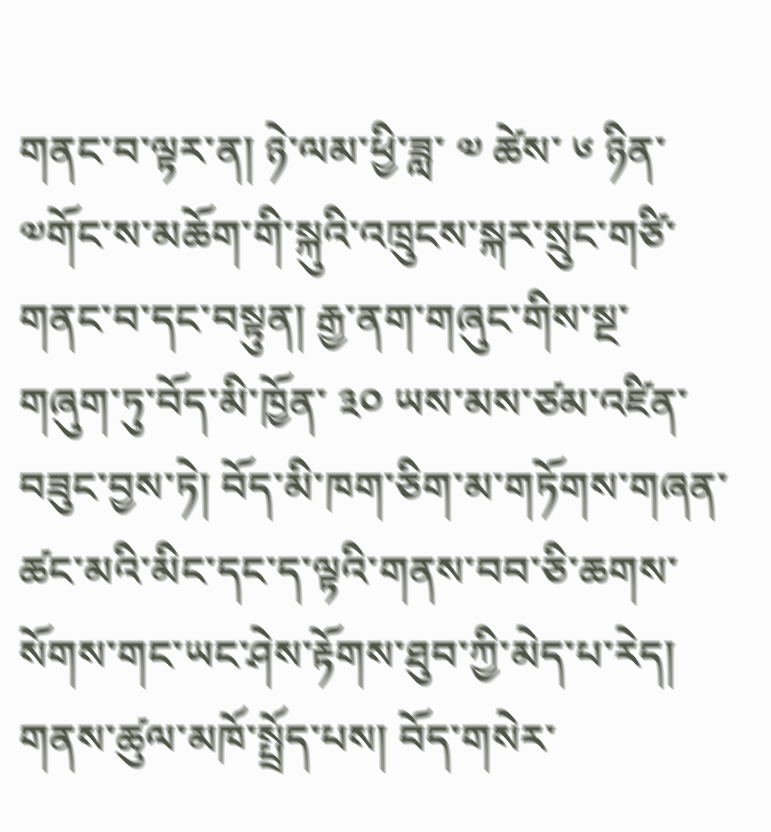གནང་བ་ལྟར་ན། ཉེ་ལམ་ཕྱི་ཟླ་ ༧ ཚེས་ ༦ ཉིན་༧གོང་ས་མཆོག་གི་སྐུའི་འཁྲུངས་སྐར་སྲུང་གཙི་གནང་བ་དང་བསྟུན། རྒྱ་ནག་གཞུང་གིས་སྔ་གཞུག་ཏུ་བོད་མི་ཁྱོན་ ༣༠ ཡས་མས་ཙམ་འཛིན་བཟུང་བྱས་ཏེ། བོད་མི་ཁག་ཅིག་མ་གཏོགས་གཞན་ཚང་མའི་མིང་དང་ད་ལྟའི་གནས་བབ་ཅི་ཆགས་སོགས་གང་ཡང་ཤེས་རྟོགས་ཐུབ་ཀྱི་མེད་པ་རེད།
གནས་ཚུལ་མཁོ་སྤྲོད་པས། བོད་གསེར་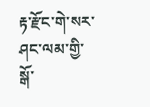རྟ་རྫོང་གེ་སར་ཤང་ལམ་གྱི་སྒོ་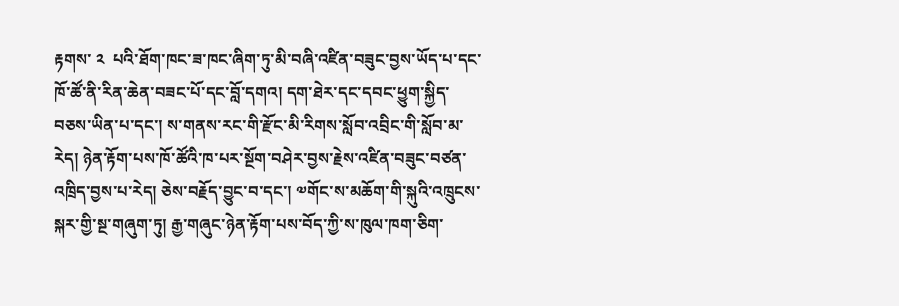རྟགས་ ༢  པའི་ཐོག་ཁང་ཟ་ཁང་ཞིག་ཏུ་མི་བཞི་འཛིན་བཟུང་བྱས་ཡོད་པ་དང་ཁོ་ཚོ་ནི་རིན་ཆེན་བཟང་པོ་དང་བློ་དགའ། དག་ཐེར་དང་དབང་ཕྱུག་སྐྱིད་བཅས་ཡིན་པ་དང་། ས་གནས་རང་གི་རྫོང་མི་རིགས་སློབ་འབྲིང་གི་སློབ་མ་རེད། ཉེན་རྟོག་པས་ཁོ་ཚོའི་ཁ་པར་སྔོག་བཤེར་བྱས་རྗེས་འཛིན་བཟུང་བཙན་འཁྲིད་བྱས་པ་རེད། ཅེས་བརྗོད་བྱུང་བ་དང་། ༧གོང་ས་མཆོག་གི་སྐུའི་འཁྲུངས་སྐར་གྱི་སྔ་གཞུག་ཏུ། རྒྱ་གཞུང་ཉེན་རྟོག་པས་བོད་ཀྱི་ས་ཁུལ་ཁག་ཅིག་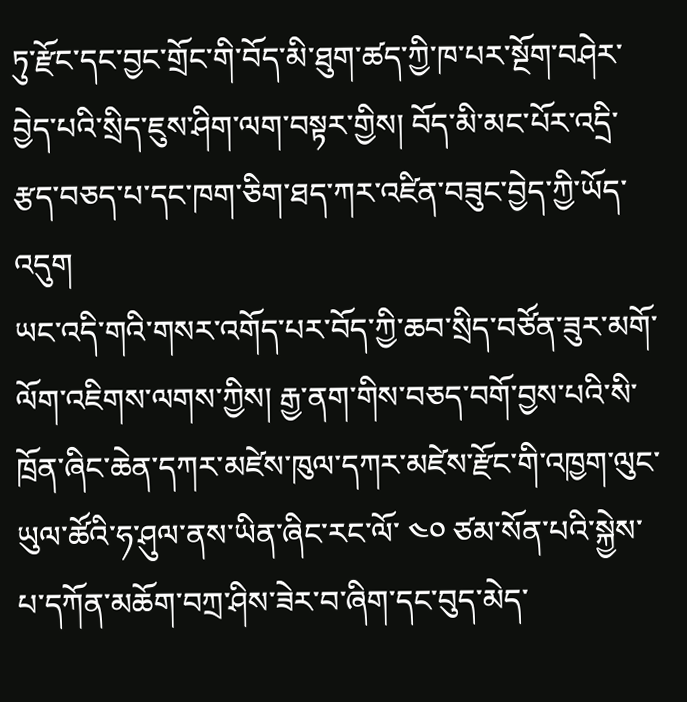ཏུ་རྫོང་དང་བྱང་གྲོང་གི་བོད་མི་ཐུག་ཚད་ཀྱི་ཁ་པར་སྔོག་བཤེར་བྱེད་པའི་སྲིད་ཇུས་ཤིག་ལག་བསྟར་གྱིས། བོད་མི་མང་པོར་འདྲི་རྩད་བཅད་པ་དང་ཁག་ཅིག་ཐད་ཀར་འཛིན་བཟུང་བྱེད་ཀྱི་ཡོད་འདུག
ཡང་འདི་གའི་གསར་འགོད་པར་བོད་ཀྱི་ཆབ་སྲིད་བཙོན་ཟུར་མགོ་ལོག་འཇིགས་ལགས་ཀྱིས། རྒྱ་ནག་གིས་བཅད་བགོ་བྱས་པའི་སི་ཁྲོན་ཞིང་ཆེན་དཀར་མཛེས་ཁུལ་དཀར་མཛེས་རྫོང་གི་འཁྱག་ལུང་ཡུལ་ཚོའི་ཧ་ཤུལ་ནས་ཡིན་ཞིང་རང་ལོ་ ༤༠ ཙམ་སོན་པའི་སྐྱེས་པ་དཀོན་མཆོག་བཀྲ་ཤིས་ཟེར་བ་ཞིག་དང་བུད་མེད་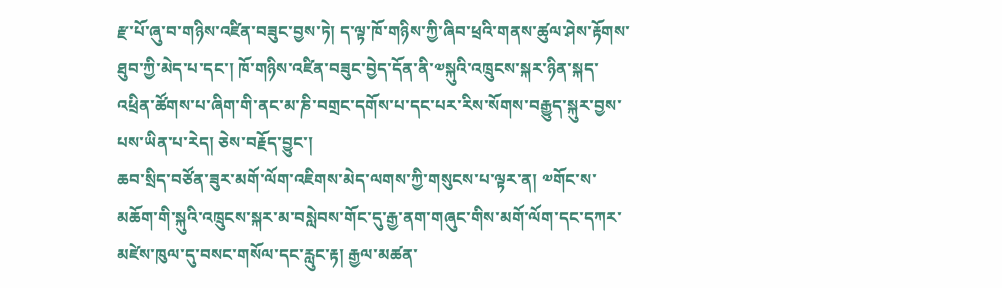རྫ་པོ་ཞུ་བ་གཉིས་འཛིན་བཟུང་བྱས་ཏེ། ད་ལྟ་ཁོ་གཉིས་ཀྱི་ཞིབ་ཕྲའི་གནས་ཚུལ་ཤེས་རྟོགས་ཐུབ་ཀྱི་མེད་པ་དང་། ཁོ་གཉིས་འཛིན་བཟུང་བྱེད་དོན་ནི་༧སྐུའི་འཁྲུངས་སྐར་ཉིན་སྐད་འཕྲིན་ཚོགས་པ་ཞིག་གི་ནང་མ་ཎི་བགྲང་དགོས་པ་དང་པར་རིས་སོགས་བརྒྱུད་སྐུར་བྱས་པས་ཡིན་པ་རེད། ཅེས་བརྗོད་བྱུང་།
ཆབ་སྲིད་བཙོན་ཟུར་མགོ་ལོག་འཇིགས་མེད་ལགས་ཀྱི་གསུངས་པ་ལྟར་ན། ༧གོང་ས་མཆོག་གི་སྐུའི་འཁྲུངས་སྐར་མ་བསླེབས་གོང་དུ་རྒྱ་ནག་གཞུང་གིས་མགོ་ལོག་དང་དཀར་མཛེས་ཁུལ་དུ་བསང་གསོལ་དང་རླུང་རྟ། རྒྱལ་མཚན་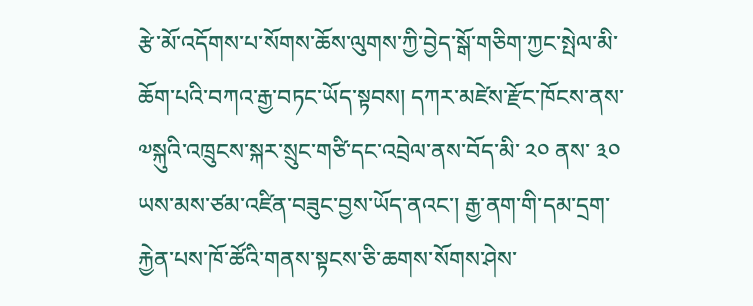རྩེ་མོ་འདོགས་པ་སོགས་ཆོས་ལུགས་ཀྱི་བྱེད་སྒོ་གཅིག་ཀྱང་སྤེལ་མི་ཆོག་པའི་བཀའ་རྒྱ་བཏང་ཡོད་སྟབས། དཀར་མཛེས་རྫོང་ཁོངས་ནས་༧སྐུའི་འཁྲུངས་སྐར་སྲུང་གཙི་དང་འབྲེལ་ནས་བོད་མི་ ༢༠ ནས་ ༣༠ ཡས་མས་ཙམ་འཛིན་བཟུང་བྱས་ཡོད་ནའང་། རྒྱ་ནག་གི་དམ་དྲག་རྐྱེན་པས་ཁོ་ཚོའི་གནས་སྟངས་ཅི་ཆགས་སོགས་ཤེས་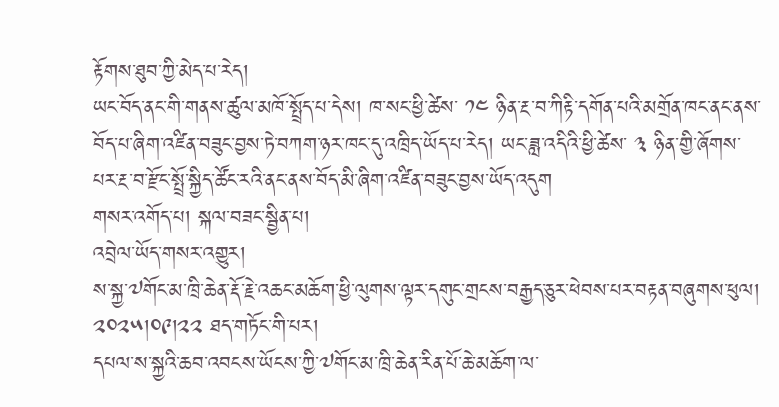རྟོགས་ཐུབ་ཀྱི་མེད་པ་རེད།
ཡང་བོད་ནང་གི་གནས་ཚུལ་མཁོ་སྤྲོད་པ་དེས། ཁ་སང་ཕྱི་ཚེས་ ༡༤ ཉིན་རྔ་བ་ཀིརྟི་དགོན་པའི་མགྲོན་ཁང་ནང་ནས་བོད་པ་ཞིག་འཛིན་བཟུང་བྱས་ཏེ་བཀག་ཉར་ཁང་དུ་འཁྲིད་ཡོད་པ་རེད། ཡང་ཟླ་འདིའི་ཕྱི་ཚེས་ ༣ ཉིན་གྱི་ཞོགས་པར་རྔ་བ་རྫོང་སྤྲོ་སྐྱིད་ཚོང་རའི་ནང་ནས་བོད་མི་ཞིག་འཛིན་བཟུང་བྱས་ཡོད་འདུག
གསར་འགོད་པ། སྐལ་བཟང་སྦྱིན་པ།
འབྲེལ་ཡོད་གསར་འགྱུར།
ས་སྐྱ་༧གོང་མ་ཁྲི་ཆེན་རྡོ་རྗེ་འཆང་མཆོག་ཕྱི་ལུགས་ལྟར་དགུང་གྲངས་བརྒྱད་ཅུར་ཕེབས་པར་བརྟན་བཞུགས་ཕུལ། ༢༠༢༥།༠༩།༢༢ ཐད་གཏོང་གི་པར།
དཔལ་ས་སྐྱའི་ཆབ་འབངས་ཡོངས་ཀྱི་༧གོང་མ་ཁྲི་ཆེན་རིན་པོ་ཆེ་མཆོག་ལ་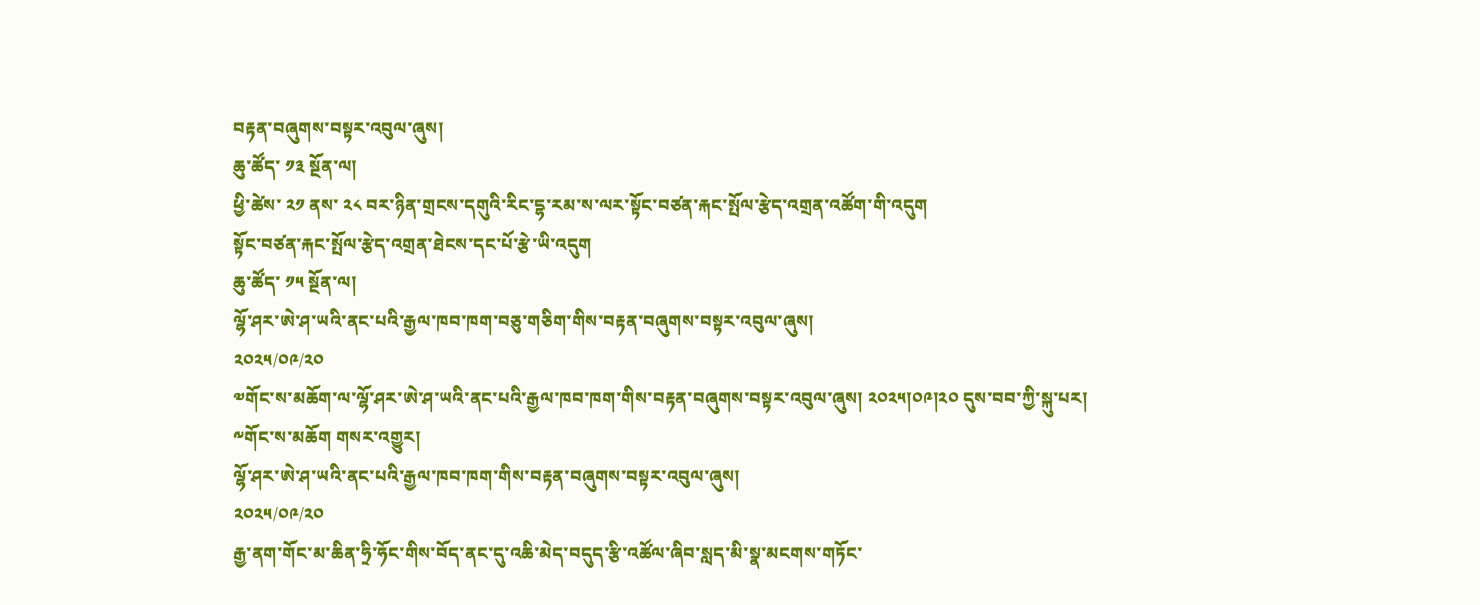བརྟན་བཞུགས་བསྟར་འབུལ་ཞུས།
ཆུ་ཚོད་ ༡༣ སྔོན་ལ།
ཕྱི་ཚེས་ ༢༡ ནས་ ༢༨ བར་ཉིན་གྲངས་དགུའི་རིང་དྷ་རམ་ས་ལར་སྟོང་བཙན་རྐང་སྤོལ་རྩེད་འགྲན་འཚོག་གི་འདུག
སྟོང་བཙན་རྐང་སྤོལ་རྩེད་འགྲན་ཐེངས་དང་པོ་རྩེ་ཡི་འདུག
ཆུ་ཚོད་ ༡༥ སྔོན་ལ།
ལྷོ་ཤར་ཨེ་ཤ་ཡའི་ནང་པའི་རྒྱལ་ཁབ་ཁག་བཅུ་གཅིག་གིས་བརྟན་བཞུགས་བསྟར་འབུལ་ཞུས།
༢༠༢༥/༠༩/༢༠
༧གོང་ས་མཆོག་ལ་ལྷོ་ཤར་ཨེ་ཤ་ཡའི་ནང་པའི་རྒྱལ་ཁབ་ཁག་གིས་བརྟན་བཞུགས་བསྟར་འབུལ་ཞུས། ༢༠༢༥།༠༩།༢༠ དུས་བབ་ཀྱི་སྐུ་པར།
༸གོང་ས་མཆོག གསར་འགྱུར།
ལྷོ་ཤར་ཨེ་ཤ་ཡའི་ནང་པའི་རྒྱལ་ཁབ་ཁག་གིས་བརྟན་བཞུགས་བསྟར་འབུལ་ཞུས།
༢༠༢༥/༠༩/༢༠
རྒྱ་ནག་གོང་མ་ཆིན་ཧྲི་ཧོང་གིས་བོད་ནང་དུ་འཆི་མེད་བདུད་རྩི་འཚོལ་ཞིབ་སླད་མི་སྣ་མངགས་གཏོང་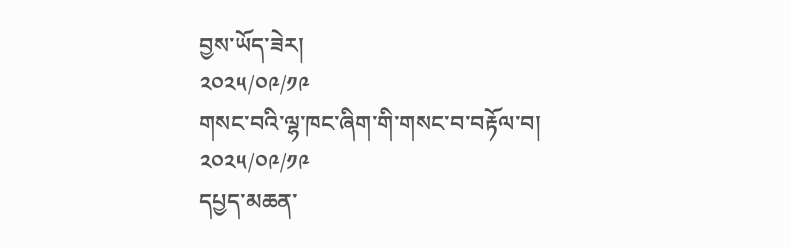བྱས་ཡོད་ཟེར།
༢༠༢༥/༠༩/༡༩
གསང་བའི་ལྷ་ཁང་ཞིག་གི་གསང་བ་བརྟོལ་བ།
༢༠༢༥/༠༩/༡༩
དཔྱད་མཆན་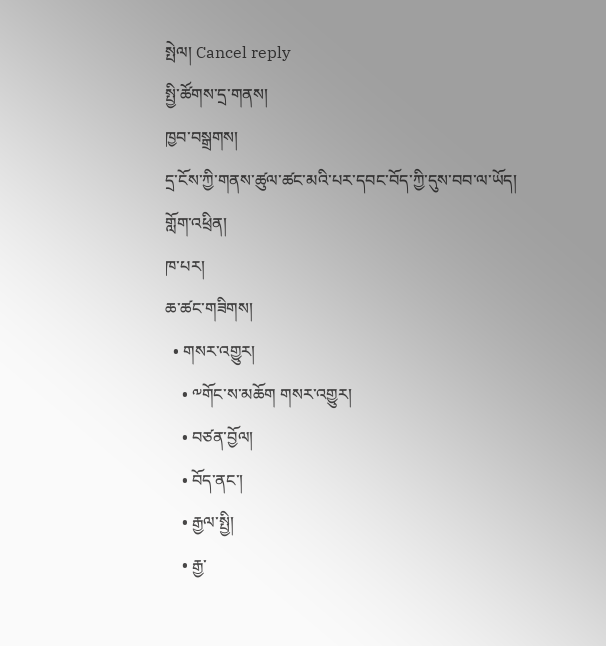སྤེལ། Cancel reply
སྤྱི་ཚོགས་དྲ་གནས།
ཁྱབ་བསྒྲགས།
དྲ་ངོས་ཀྱི་གནས་ཚུལ་ཚང་མའི་པར་དབང་བོད་ཀྱི་དུས་བབ་ལ་ཡོད།
གློག་འཕྲིན།
ཁ་པར།
ཆ་ཚང་གཟིགས།
  • གསར་འགྱུར།
    • ༸གོང་ས་མཆོག གསར་འགྱུར།
    • བཙན་བྱོལ།
    • བོད་ནང་།
    • རྒྱལ་སྤྱི།
    • རྒྱ་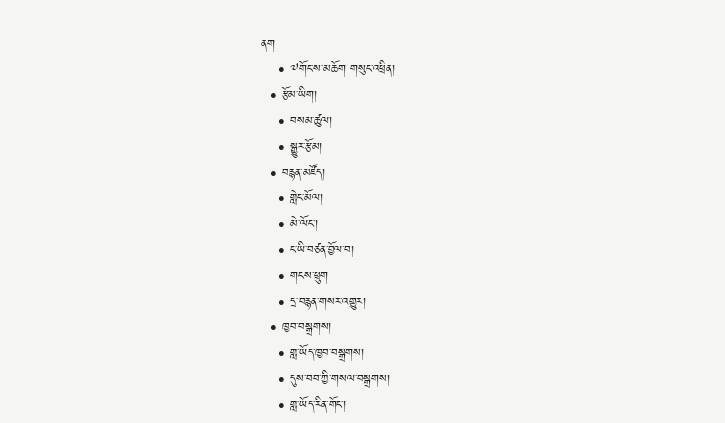ནག
    • ༧གོང་ས་མཆོག གསུང་འཕྲིན།
  • རྩོམ་ཡིག།
    • བསམ་ཚུལ།
    • སྒྱུར་རྩོམ།
  • བརྙན་མཛོད།
    • གླེང་མོལ།
    • མེ་ལོང་།
    • ང་ཡི་བཙན་བྱོལ་བ།
    • གངས་ཕྲུག
    • དྲ་བརྙན་གསར་འགྱུར།
  • ཁྱབ་བསྒྲགས།
    • གླ་ཡོད་ཁྱབ་བསྒྲགས།
    • དུས་བབ་ཀྱི་གསལ་བསྒྲགས།
    • གླ་ཡོད་རིན་གོང་།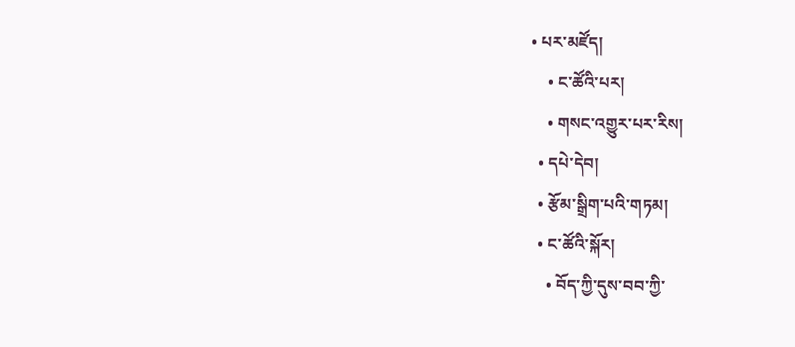• པར་མཛོད།
    • ང་ཚོའི་པར།
    • གསང་འགྱུར་པར་རིས།
  • དཔེ་དེབ།
  • རྩོམ་སྒྲིག་པའི་གཏམ།
  • ང་ཚོའི་སྐོར།
    • བོད་ཀྱི་དུས་བབ་ཀྱི་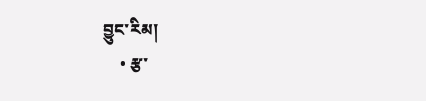བྱུང་རིམ།
    • རྩ་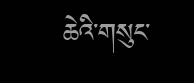ཆེའི་གསུང་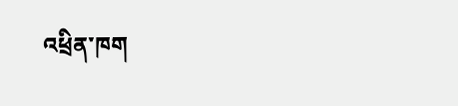འཕྲིན་ཁག